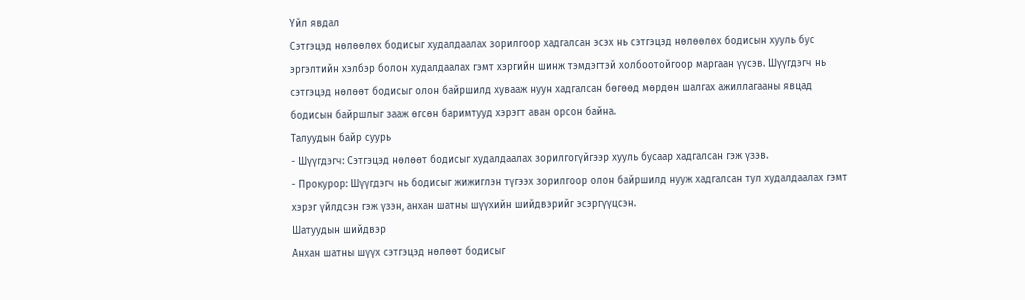Үйл явдал
Сэтгэцэд нөлөөлөх бодисыг худалдаалах зорилгоор хадгалсан эсэх нь сэтгэцэд нөлөөлөх бодисын хууль бус эргэлтийн хэлбэр болон худалдаалах гэмт хэргийн шинж тэмдэгтэй холбоотойгоор маргаан үүсэв. Шүүгдэгч нь сэтгэцэд нөлөөт бодисыг олон байршилд хувааж нуун хадгалсан бөгөөд мөрдөн шалгах ажиллагааны явцад бодисын байршлыг зааж өгсөн баримтууд хэрэгт аван орсон байна.
Талуудын байр суурь
- Шүүгдэгч: Сэтгэцэд нөлөөт бодисыг худалдаалах зорилгогүйгээр хууль бусаар хадгалсан гэж үзэв.
- Прокурор: Шүүгдэгч нь бодисыг жижиглэн түгээх зорилгоор олон байршилд нууж хадгалсан тул худалдаалах гэмт хэрэг үйлдсэн гэж үзэн, анхан шатны шүүхийн шийдвэрийг эсэргүүцсэн.
Шатуудын шийдвэр
Анхан шатны шүүх сэтгэцэд нөлөөт бодисыг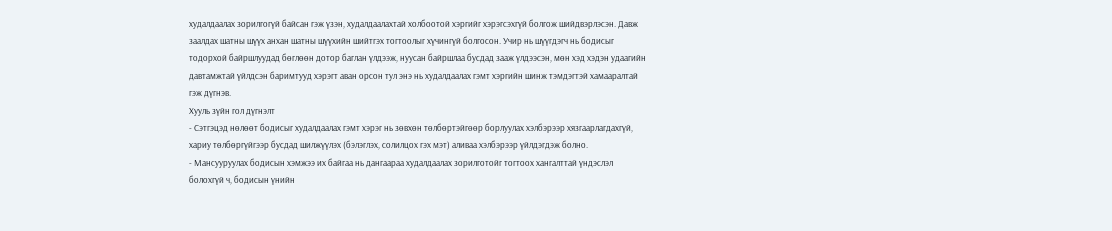худалдаалах зорилгогүй байсан гэж үзэн, худалдаалахтай холбоотой хэргийг хэрэгсэхгүй болгож шийдвэрлэсэн. Давж заалдах шатны шүүх анхан шатны шүүхийн шийтгэх тогтоолыг хүчингүй болгосон. Учир нь шүүгдэгч нь бодисыг тодорхой байршлуудад бөглөөн дотор баглан үлдээж, нуусан байршлаа бусдад зааж үлдээсэн, мөн хэд хэдэн удаагийн давтамжтай үйлдсэн баримтууд хэрэгт аван орсон тул энэ нь худалдаалах гэмт хэргийн шинж тэмдэгтэй хамааралтай гэж дүгнэв.
Хууль зүйн гол дүгнэлт
- Сэтгэцэд нөлөөт бодисыг худалдаалах гэмт хэрэг нь зөвхөн төлбөртэйгөөр борлуулах хэлбэрээр хязгаарлагдахгүй, хариу төлбөргүйгээр бусдад шилжүүлэх (бэлэглэх, солилцох гэх мэт) аливаа хэлбэрээр үйлдэгдэж болно.
- Мансууруулах бодисын хэмжээ их байгаа нь дангаараа худалдаалах зорилготойг тогтоох хангалттай үндэслэл болохгүй ч, бодисын үнийн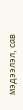мэдээлэл, сав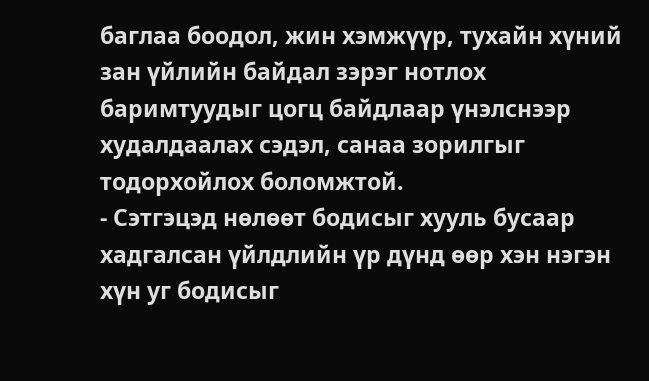баглаа боодол, жин хэмжүүр, тухайн хүний зан үйлийн байдал зэрэг нотлох баримтуудыг цогц байдлаар үнэлснээр худалдаалах сэдэл, санаа зорилгыг тодорхойлох боломжтой.
- Сэтгэцэд нөлөөт бодисыг хууль бусаар хадгалсан үйлдлийн үр дүнд өөр хэн нэгэн хүн уг бодисыг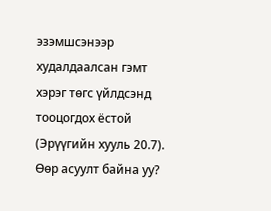эзэмшсэнээр худалдаалсан гэмт хэрэг төгс үйлдсэнд тооцогдох ёстой (Эрүүгийн хууль 20.7).
Өөр асуулт байна уу?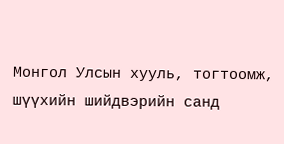Монгол Улсын хууль, тогтоомж, шүүхийн шийдвэрийн санд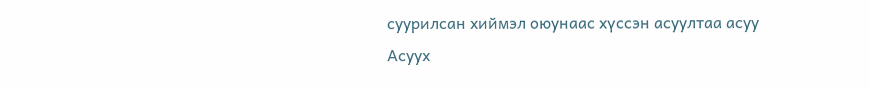суурилсан хиймэл оюунаас хүссэн асуултаа асуу
Асуух